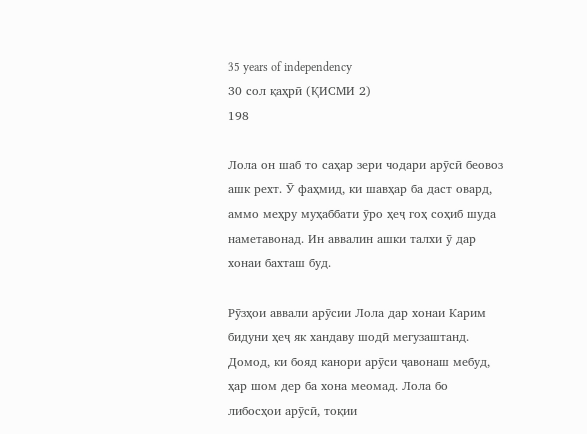35 years of independency
30 сол қаҳрӣ (ҚИСМИ 2)
198

Лола он шаб то саҳар зери чодари арӯсӣ беовоз ашк рехт. Ӯ фаҳмид, ки шавҳар ба даст овард, аммо меҳру муҳаббати ӯро ҳеҷ гоҳ соҳиб шуда наметавонад. Ин аввалин ашки талхи ӯ дар хонаи бахташ буд.

Рӯзҳои аввали арӯсии Лола дар хонаи Карим бидуни ҳеҷ як хандаву шодӣ мегузаштанд. Домод, ки бояд канори арӯси ҷавонаш мебуд, ҳар шом дер ба хона меомад. Лола бо либосҳои арӯсӣ, тоқии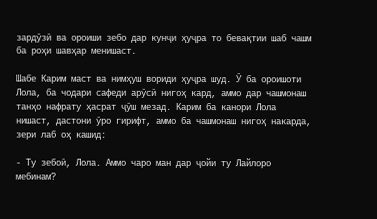зардӯзӣ ва ороиши зебо дар кунҷи ҳуҷра то бевақтии шаб чашм ба роҳи шавҳар менишаст.

Шабе Карим маст ва нимҳуш вориди ҳуҷра шуд. Ӯ ба ороишоти Лола, ба чодари сафеди арӯсӣ нигоҳ кард, аммо дар чашмонаш танҳо нафрату ҳасрат ҷӯш мезад. Карим ба канори Лола нишаст, дастони ӯро гирифт, аммо ба чашмонаш нигоҳ накарда, зери лаб оҳ кашид:

- Ту зебоӣ, Лола. Аммо чаро ман дар ҷойи ту Лайлоро мебинам?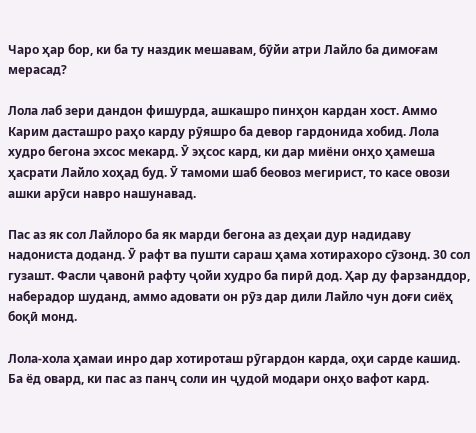Чаро ҳар бор, ки ба ту наздик мешавам, бӯйи атри Лайло ба димоғам мерасад?

Лола лаб зери дандон фишурда, ашкашро пинҳон кардан хост. Аммо Карим дасташро раҳо карду рӯяшро ба девор гардонида хобид. Лола худро бегона эхсос мекард. Ӯ эҳсос кард, ки дар миёни онҳо ҳамеша ҳасрати Лайло хоҳад буд. Ӯ тамоми шаб беовоз мегирист, то касе овози ашки арӯси навро нашунавад.

Пас аз як сол Лайлоро ба як марди бегона аз деҳаи дур надидаву надониста доданд. Ӯ рафт ва пушти сараш ҳама хотирахоро сӯзонд. 30 сол гузашт. Фасли ҷавонӣ рафту ҷойи худро ба пирӣ дод. Ҳар ду фарзанддор, наберадор шуданд, аммо адовати он рӯз дар дили Лайло чун доғи сиёҳ боқӣ монд.

Лола-хола ҳамаи инро дар хотироташ рӯгардон карда, оҳи сарде кашид. Ба ёд овард, ки пас аз панҷ соли ин ҷудоӣ модари онҳо вафот кард.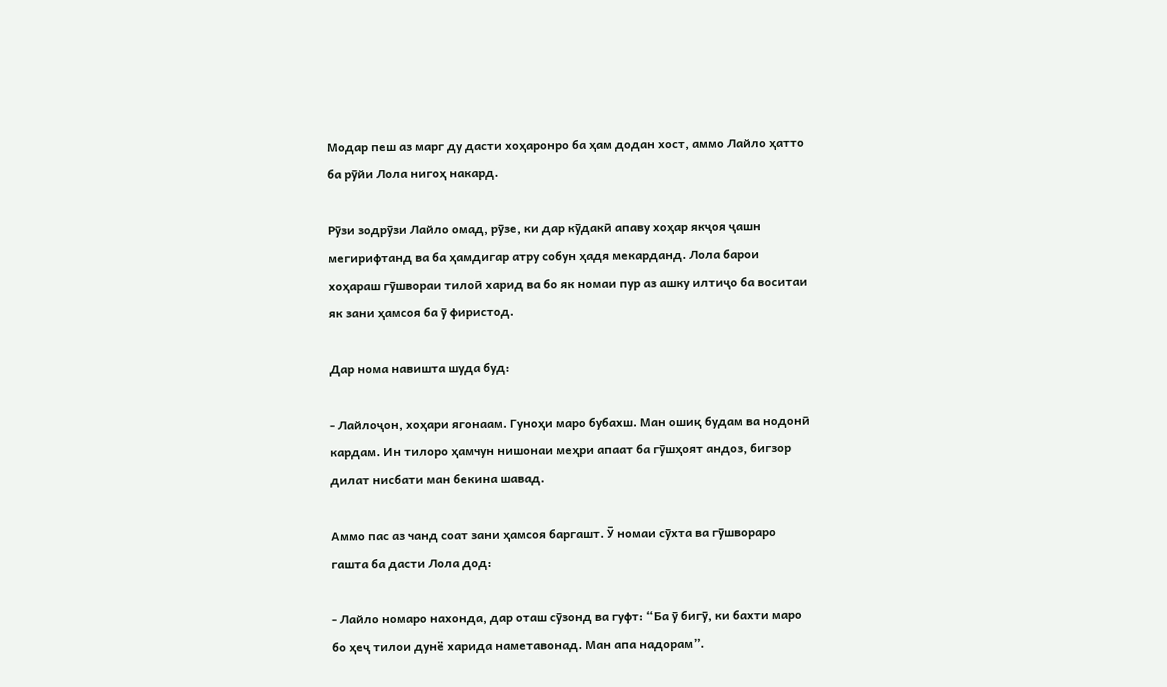Модар пеш аз марг ду дасти хоҳаронро ба ҳам додан хост, аммо Лайло ҳатто ба рӯйи Лола нигоҳ накард.

Рӯзи зодрӯзи Лайло омад, рӯзе, ки дар кӯдакӣ апаву хоҳар якҷоя ҷашн мегирифтанд ва ба ҳамдигар атру собун ҳадя мекарданд. Лола барои хоҳараш гӯшвораи тилоӣ харид ва бо як номаи пур аз ашку илтиҷо ба воситаи як зани ҳамсоя ба ӯ фиристод.

Дар нома навишта шуда буд:

- Лайлоҷон, хоҳари ягонаам. Гуноҳи маро бубахш. Ман ошиқ будам ва нодонӣ кардам. Ин тилоро ҳамчун нишонаи меҳри апаат ба гӯшҳоят андоз, бигзор дилат нисбати ман бекина шавад.

Аммо пас аз чанд соат зани ҳамсоя баргашт. Ӯ номаи сӯхта ва гӯшвораро гашта ба дасти Лола дод:

- Лайло номаро нахонда, дар оташ сӯзонд ва гуфт: “Ба ӯ бигӯ, ки бахти маро бо ҳеҷ тилои дунё харида наметавонад. Ман апа надорам”.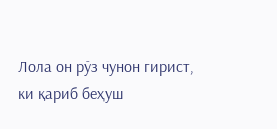Лола он рӯз чунон гирист, ки қариб беҳуш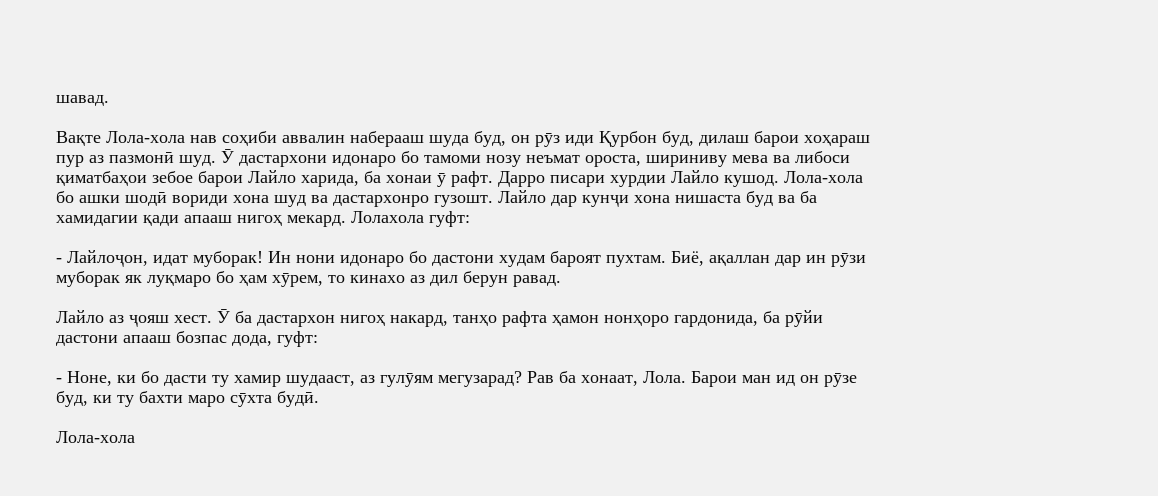шавад.

Вақте Лола-хола нав соҳиби аввалин наберааш шуда буд, он рӯз иди Қурбон буд, дилаш барои хоҳараш пур аз пазмонӣ шуд. Ӯ дастархони идонаро бо тамоми нозу неъмат ороста, шириниву мева ва либоси қиматбаҳои зебое барои Лайло харида, ба хонаи ӯ рафт. Дарро писари хурдии Лайло кушод. Лола-хола бо ашки шодӣ вориди хона шуд ва дастархонро гузошт. Лайло дар кунҷи хона нишаста буд ва ба хамидагии қади апааш нигоҳ мекард. Лолахола гуфт:

- Лайлоҷон, идат муборак! Ин нони идонаро бо дастони худам бароят пухтам. Биё, ақаллан дар ин рӯзи муборак як луқмаро бо ҳам хӯрем, то кинахо аз дил берун равад.

Лайло аз ҷояш хест. Ӯ ба дастархон нигоҳ накард, танҳо рафта ҳамон нонҳоро гардонида, ба рӯйи дастони апааш бозпас дода, гуфт:

- Ноне, ки бо дасти ту хамир шудааст, аз гулӯям мегузарад? Рав ба хонаат, Лола. Барои ман ид он рӯзе буд, ки ту бахти маро сӯхта будӣ.

Лола-хола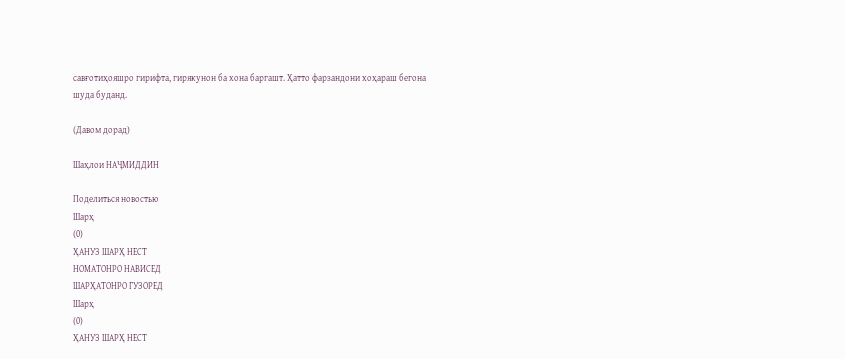савғотиҳояшро гирифта, гирякунон ба хона баргашт. Ҳатто фарзандони хоҳараш бегона шуда буданд.

(Давом дорад)

Шаҳлои НАҶМИДДИН

Поделиться новостью
Шарҳ
(0)
ҲАНУЗ ШАРҲ НЕСТ
НОМАТОНРО НАВИСЕД
ШАРҲАТОНРО ГУЗОРЕД
Шарҳ
(0)
ҲАНУЗ ШАРҲ НЕСТ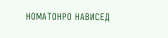НОМАТОНРО НАВИСЕД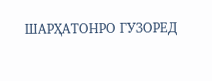ШАРҲАТОНРО ГУЗОРЕД